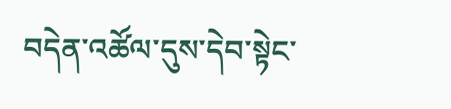བདེན་འཚོལ་དུས་དེབ་སྟེང་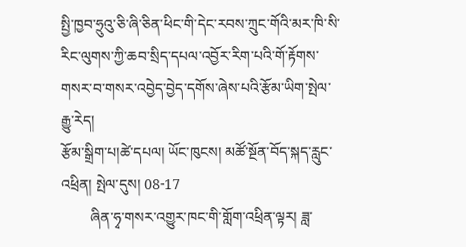སྤྱི་ཁྱབ་ཧྲུའུ་ཅི་ཞི་ཅིན་ཕིང་གི་དེང་རབས་ཀྲུང་གོའི་མར་ཁི་སི་རིང་ལུགས་ཀྱི་ཆབ་སྲིད་དཔལ་འབྱོར་རིག་པའི་གོ་རྟོགས་གསར་བ་གསར་འབྱེད་བྱེད་དགོས་ཞེས་པའི་རྩོམ་ཡིག་སྤེལ་རྒྱུ་རེད།
རྩོམ་སྒྲིག་པ།ཚེ་དཔལ། ཡོང་ཁུངས། མཚོ་སྔོན་བོད་སྐད་རླུང་འཕྲིན། སྤེལ་དུས། 08-17
        ཞིན་ཧྭ་གསར་འགྱུར་ཁང་གི་གློག་འཕྲིན་ལྟར། ཟླ་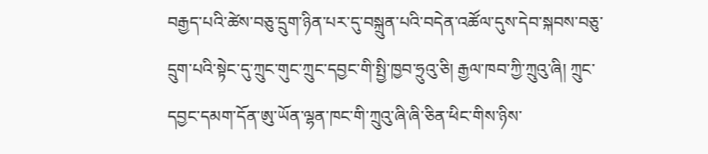བརྒྱད་པའི་ཚེས་བཅུ་དྲུག་ཉིན་པར་དུ་བསྐྲུན་པའི་བདེན་འཚོལ་དུས་དེབ་སྐབས་བཅུ་དྲུག་པའི་སྟེང་དུ་ཀྲུང་གུང་ཀྲུང་དབྱང་གི་སྤྱི་ཁྱབ་ཧྲུའུ་ཅི། རྒྱལ་ཁབ་ཀྱི་ཀྲུའུ་ཞི། ཀྲུང་དབྱང་དམག་དོན་ཨུ་ཡོན་ལྷན་ཁང་གི་ཀྲུའུ་ཞི་ཞི་ཅིན་ཕིང་གིས་ཉིས་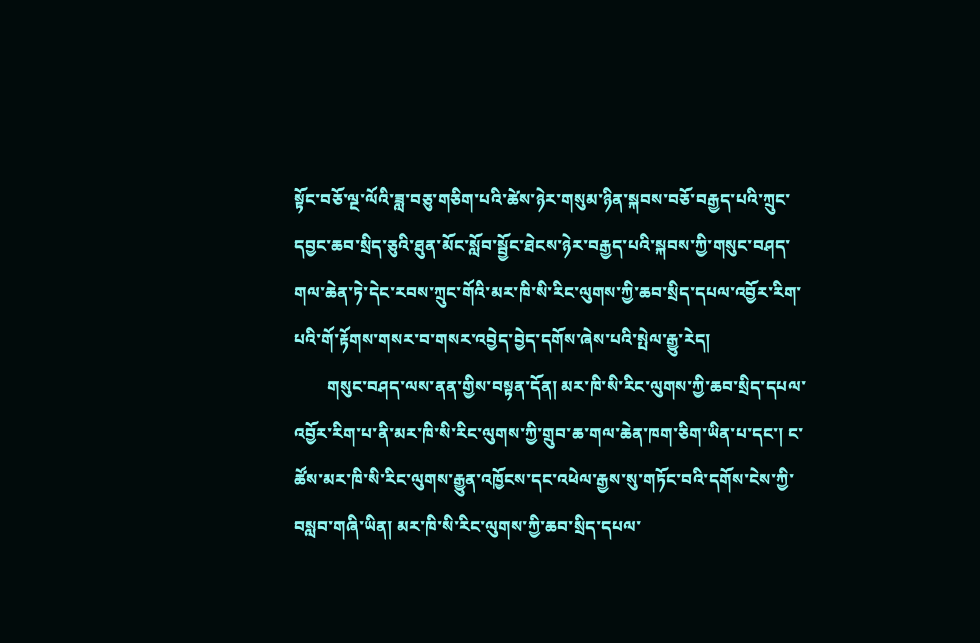སྟོང་བཅོ་ལྔ་ལོའི་ཟླ་བཅུ་གཅིག་པའི་ཚེས་ཉེར་གསུམ་ཉིན་སྐབས་བཅོ་བརྒྱད་པའི་ཀྲུང་དབྱང་ཆབ་སྲིད་ཅུའི་ཐུན་མོང་སློབ་སྦྱོང་ཐེངས་ཉེར་བརྒྱད་པའི་སྐབས་ཀྱི་གསུང་བཤད་གལ་ཆེན་ཏེ་དེང་རབས་ཀྲུང་གོའི་མར་ཁི་སི་རིང་ལུགས་ཀྱི་ཆབ་སྲིད་དཔལ་འབྱོར་རིག་པའི་གོ་རྟོགས་གསར་བ་གསར་འབྱེད་བྱེད་དགོས་ཞེས་པའི་སྤེལ་རྒྱུ་རེད།
        གསུང་བཤད་ལས་ནན་གྱིས་བསྟན་དོན། མར་ཁི་སི་རིང་ལུགས་ཀྱི་ཆབ་སྲིད་དཔལ་འབྱོར་རིག་པ་ནི་མར་ཁི་སི་རིང་ལུགས་ཀྱི་གྲུབ་ཆ་གལ་ཆེན་ཁག་ཅིག་ཡིན་པ་དང་། ང་ཚོས་མར་ཁི་སི་རིང་ལུགས་རྒྱུན་འཁྱོངས་དང་འཕེལ་རྒྱས་སུ་གཏོང་བའི་དགོས་ངེས་ཀྱི་བསླབ་གཞི་ཡིན། མར་ཁི་སི་རིང་ལུགས་ཀྱི་ཆབ་སྲིད་དཔལ་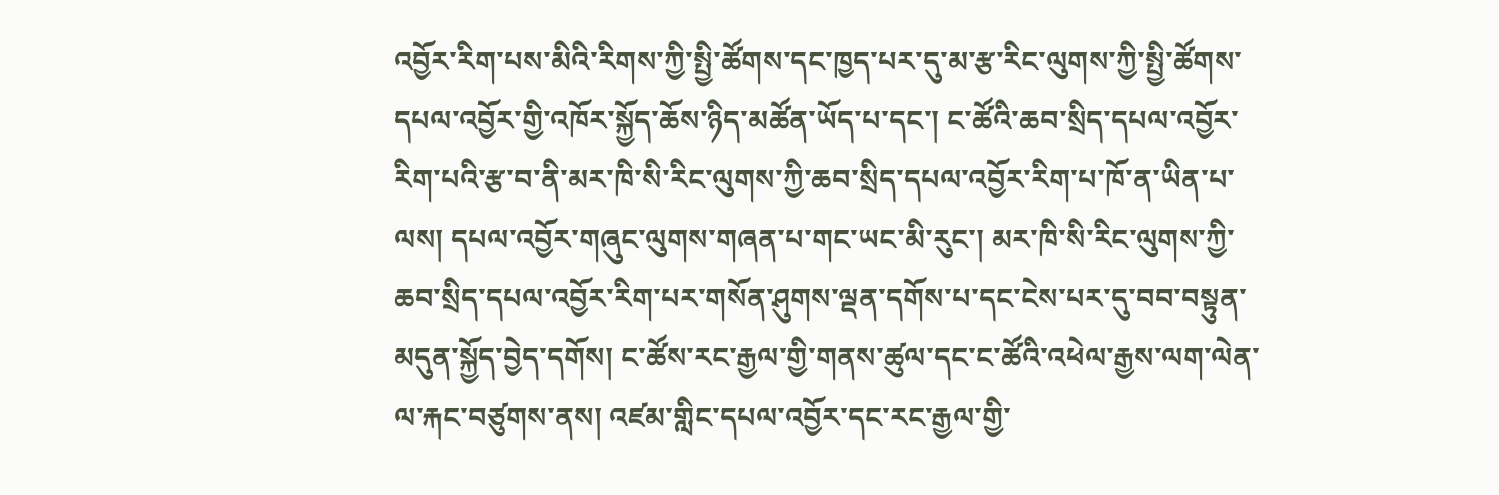འབྱོར་རིག་པས་མིའི་རིགས་ཀྱི་སྤྱི་ཚོགས་དང་ཁྱད་པར་དུ་མ་རྩ་རིང་ལུགས་ཀྱི་སྤྱི་ཚོགས་དཔལ་འབྱོར་གྱི་འཁོར་སྐྱོད་ཆོས་ཉིད་མཚོན་ཡོད་པ་དང་། ང་ཚོའི་ཆབ་སྲིད་དཔལ་འབྱོར་རིག་པའི་རྩ་བ་ནི་མར་ཁི་སི་རིང་ལུགས་ཀྱི་ཆབ་སྲིད་དཔལ་འབྱོར་རིག་པ་ཁོ་ན་ཡིན་པ་ལས། དཔལ་འབྱོར་གཞུང་ལུགས་གཞན་པ་གང་ཡང་མི་རུང་། མར་ཁི་སི་རིང་ལུགས་ཀྱི་ཆབ་སྲིད་དཔལ་འབྱོར་རིག་པར་གསོན་ཤུགས་ལྡན་དགོས་པ་དང་ངེས་པར་དུ་བབ་བསྟུན་མདུན་སྐྱོད་བྱེད་དགོས། ང་ཚོས་རང་རྒྱལ་གྱི་གནས་ཚུལ་དང་ང་ཚོའི་འཕེལ་རྒྱས་ལག་ལེན་ལ་རྐང་བཙུགས་ནས། འཛམ་གླིང་དཔལ་འབྱོར་དང་རང་རྒྱལ་གྱི་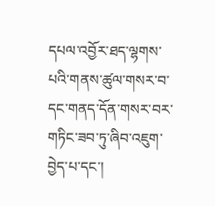དཔལ་འབྱོར་ཐད་ལྷགས་པའི་གནས་ཚུལ་གསར་བ་དང་གནད་དོན་གསར་བར་གཏིང་ཟབ་ཏུ་ཞིབ་འཇུག་བྱེད་པ་དང་།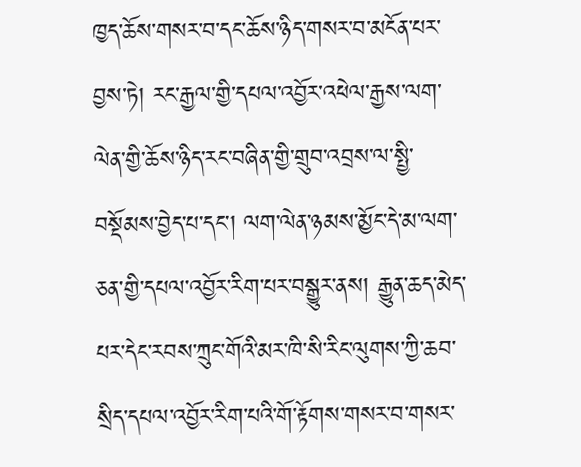ཁྱད་ཆོས་གསར་བ་དང་ཆོས་ཉིད་གསར་བ་མངོན་པར་བྱས་ཏེ། རང་རྒྱལ་གྱི་དཔལ་འབྱོར་འཕེལ་རྒྱས་ལག་ལེན་གྱི་ཆོས་ཉིད་རང་བཞིན་གྱི་གྲུབ་འབྲས་ལ་སྤྱི་བསྡོམས་བྱེད་པ་དང་། ལག་ལེན་ཉམས་མྱོང་དེ་མ་ལག་ཅན་གྱི་དཔལ་འབྱོར་རིག་པར་བསྒྱུར་ནས། རྒྱུན་ཆད་མེད་པར་དེང་རབས་ཀྲུང་གོའི་མར་ཁི་སི་རིང་ལུགས་ཀྱི་ཆབ་སྲིད་དཔལ་འབྱོར་རིག་པའི་གོ་རྟོགས་གསར་བ་གསར་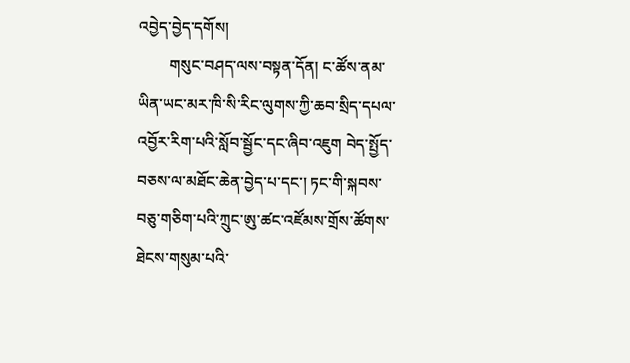འབྱེད་བྱེད་དགོས།
        གསུང་བཤད་ལས་བསྟན་དོན། ང་ཚོས་ནམ་ཡིན་ཡང་མར་ཁི་སི་རིང་ལུགས་ཀྱི་ཆབ་སྲིད་དཔལ་འབྱོར་རིག་པའི་སློབ་སྦྱོང་དང་ཞིབ་འཇུག བེད་སྤྱོད་བཅས་ལ་མཐོང་ཆེན་བྱེད་པ་དང་། ཏང་གི་སྐབས་བཅུ་གཅིག་པའི་ཀྲུང་ཨུ་ཚང་འཛོམས་གྲོས་ཚོགས་ཐེངས་གསུམ་པའི་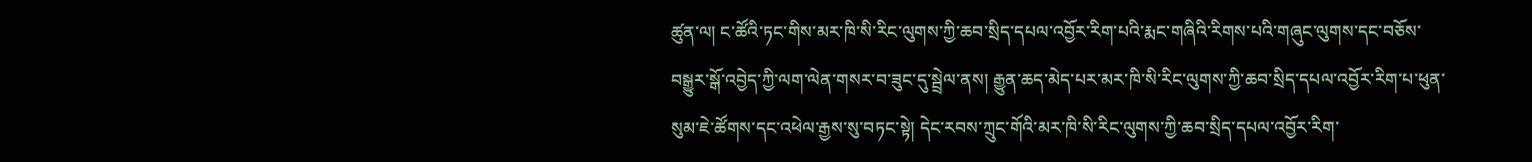ཚུན་ལ། ང་ཚོའི་ཏང་གིས་མར་ཁི་སི་རིང་ལུགས་ཀྱི་ཆབ་སྲིད་དཔལ་འབྱོར་རིག་པའི་རྨང་གཞིའི་རིགས་པའི་གཞུང་ལུགས་དང་བཅོས་བསྒྱུར་སྒོ་འབྱེད་ཀྱི་ལག་ལེན་གསར་བ་ཟུང་དུ་སྦྲེལ་ནས། རྒྱུན་ཆད་མེད་པར་མར་ཁི་སི་རིང་ལུགས་ཀྱི་ཆབ་སྲིད་དཔལ་འབྱོར་རིག་པ་ཕུན་སུམ་ཇེ་ཚོགས་དང་འཕེལ་རྒྱས་སུ་བཏང་སྟེ། དེང་རབས་ཀྲུང་གོའི་མར་ཁི་སི་རིང་ལུགས་ཀྱི་ཆབ་སྲིད་དཔལ་འབྱོར་རིག་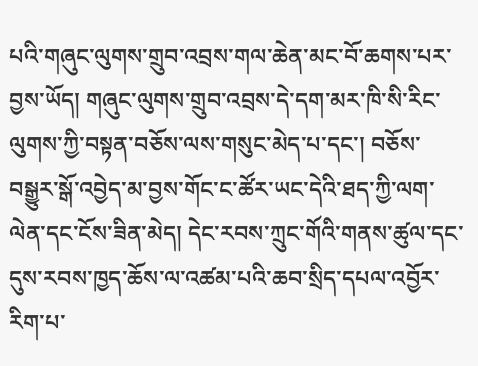པའི་གཞུང་ལུགས་གྲུབ་འབྲས་གལ་ཆེན་མང་བོ་ཆགས་པར་བྱས་ཡོད། གཞུང་ལུགས་གྲུབ་འབྲས་དེ་དག་མར་ཁི་སི་རིང་ལུགས་ཀྱི་བསྟན་བཅོས་ལས་གསུང་མེད་པ་དང་། བཅོས་བསྒྱུར་སྒོ་འབྱེད་མ་བྱས་གོང་ང་ཚོར་ཡང་དེའི་ཐད་ཀྱི་ལག་ལེན་དང་ངོས་ཟིན་མེད། དེང་རབས་ཀྲུང་གོའི་གནས་ཚུལ་དང་དུས་རབས་ཁྱད་ཆོས་ལ་འཚམ་པའི་ཆབ་སྲིད་དཔལ་འབྱོར་རིག་པ་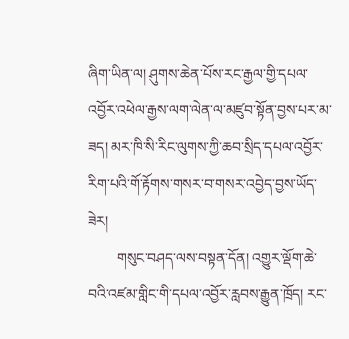ཞིག་ཡིན་ལ། ཤུགས་ཆེན་པོས་རང་རྒྱལ་གྱི་དཔལ་འབྱོར་འཕེལ་རྒྱས་ལག་ལེན་ལ་མཛུབ་སྟོན་བྱས་པར་མ་ཟད། མར་ཁི་སི་རིང་ལུགས་ཀྱི་ཆབ་སྲིད་དཔལ་འབྱོར་རིག་པའི་གོ་རྟོགས་གསར་བ་གསར་འབྱེད་བྱས་ཡོད་ཟེར།
        གསུང་བཤད་ལས་བསྟན་དོན། འགྱུར་ལྡོག་ཆེ་བའི་འཛམ་གླིང་གི་དཔལ་འབྱོར་རླབས་རྒྱུན་ཁྲོད། རང་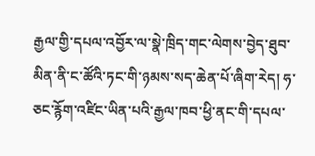རྒྱལ་གྱི་དཔལ་འབྱོར་ལ་སྣེ་ཁྲིད་གང་ལེགས་བྱེད་ཐུབ་མིན་ནི་ང་ཚོའི་ཏང་གི་ཉམས་སད་ཆེན་པོ་ཞིག་རེད། ཧ་ཅང་རྙོག་འཛིང་ཡིན་པའི་རྒྱལ་ཁབ་ཕྱི་ནང་གི་དཔལ་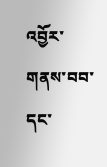འབྱོར་གནས་བབ་དང་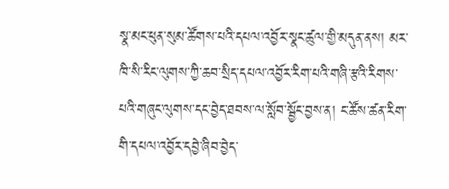སྣ་མང་ཕུན་སུམ་ཚོགས་པའི་དཔལ་འབྱོར་སྣང་ཚུལ་གྱི་མདུན་ནས། མར་ཁི་སི་རིང་ལུགས་ཀྱི་ཆབ་སྲིད་དཔལ་འབྱོར་རིག་པའི་གཞི་རྩའི་རིགས་པའི་གཞུང་ལུགས་དང་བྱེད་ཐབས་ལ་སློབ་སྦྱོང་བྱས་ན། ང་ཚོས་ཚན་རིག་གི་དཔལ་འབྱོར་དབྱེ་ཞིབ་བྱེད་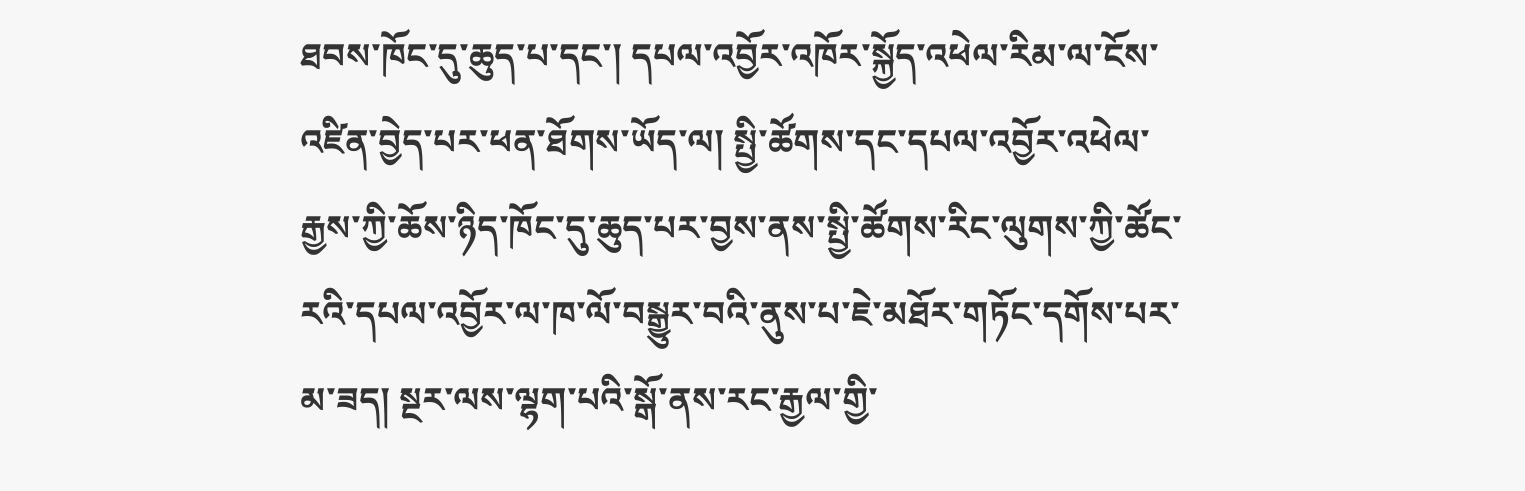ཐབས་ཁོང་དུ་ཆུད་པ་དང་། དཔལ་འབྱོར་འཁོར་སྐྱོད་འཕེལ་རིམ་ལ་ངོས་འཛིན་བྱེད་པར་ཕན་ཐོགས་ཡོད་ལ། སྤྱི་ཚོགས་དང་དཔལ་འབྱོར་འཕེལ་རྒྱས་ཀྱི་ཆོས་ཉིད་ཁོང་དུ་ཆུད་པར་བྱས་ནས་སྤྱི་ཚོགས་རིང་ལུགས་ཀྱི་ཚོང་རའི་དཔལ་འབྱོར་ལ་ཁ་ལོ་བསྒྱུར་བའི་ནུས་པ་ཇེ་མཐོར་གཏོང་དགོས་པར་མ་ཟད། སྔར་ལས་ལྷག་པའི་སྒོ་ནས་རང་རྒྱལ་གྱི་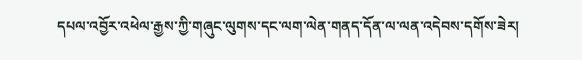དཔལ་འབྱོར་འཕེལ་རྒྱས་ཀྱི་གཞུང་ལུགས་དང་ལག་ལེན་གནད་དོན་ལ་ལན་འདེབས་དགོས་ཟེར།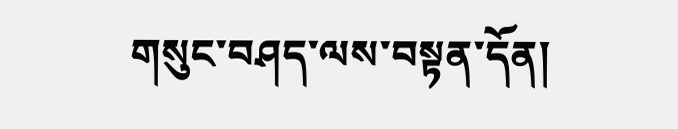གསུང་བཤད་ལས་བསྟན་དོན།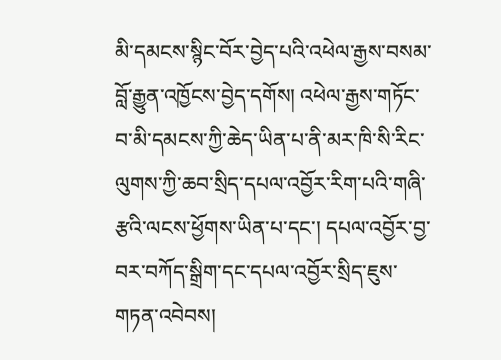མི་དམངས་སྙིང་བོར་བྱེད་པའི་འཕེལ་རྒྱས་བསམ་བློ་རྒྱུན་འཁྱོངས་བྱེད་དགོས། འཕེལ་རྒྱས་གཏོང་བ་མི་དམངས་ཀྱི་ཆེད་ཡིན་པ་ནི་མར་ཁི་སི་རིང་ལུགས་ཀྱི་ཆབ་སྲིད་དཔལ་འབྱོར་རིག་པའི་གཞི་རྩའི་ལངས་ཕྱོགས་ཡིན་པ་དང་། དཔལ་འབྱོར་བྱ་བར་བཀོད་སྒྲིག་དང་དཔལ་འབྱོར་སྲིད་ཇུས་གཏན་འབེབས།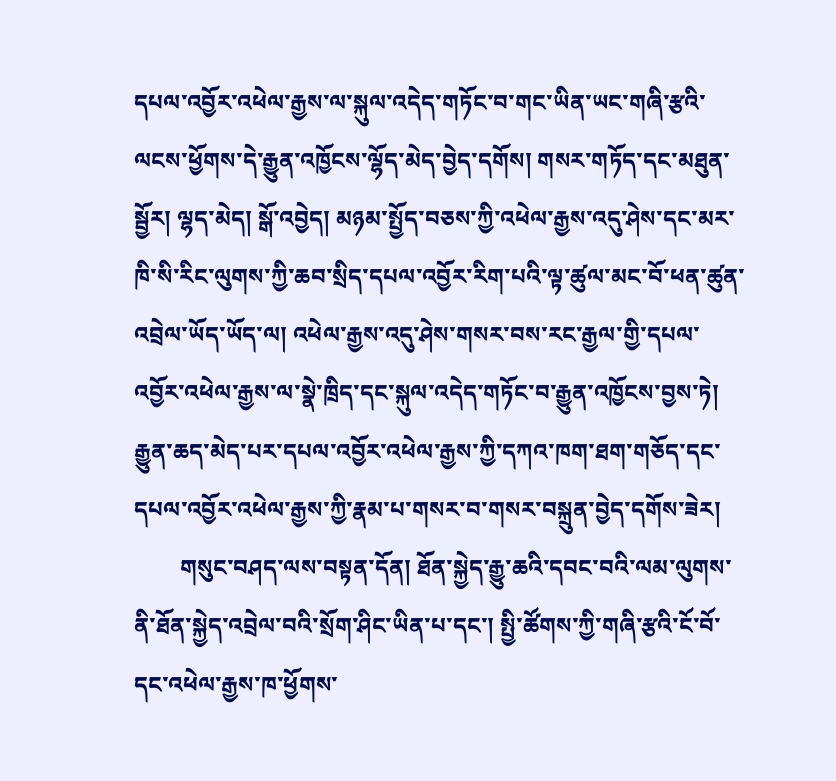དཔལ་འབྱོར་འཕེལ་རྒྱས་ལ་སྐུལ་འདེད་གཏོང་བ་གང་ཡིན་ཡང་གཞི་རྩའི་ལངས་ཕྱོགས་དེ་རྒྱུན་འཁྱོངས་ལྷོད་མེད་བྱེད་དགོས། གསར་གཏོད་དང་མཐུན་སྦྱོར། ལྷད་མེད། སྒོ་འབྱེད། མཉམ་སྤྱོད་བཅས་ཀྱི་འཕེལ་རྒྱས་འདུ་ཤེས་དང་མར་ཁི་སི་རིང་ལུགས་ཀྱི་ཆབ་སྲིད་དཔལ་འབྱོར་རིག་པའི་ལྟ་ཚུལ་མང་བོ་ཕན་ཚུན་འབྲེལ་ཡོད་ཡོད་ལ། འཕེལ་རྒྱས་འདུ་ཤེས་གསར་བས་རང་རྒྱལ་གྱི་དཔལ་འབྱོར་འཕེལ་རྒྱས་ལ་སྣེ་ཁྲིད་དང་སྐུལ་འདེད་གཏོང་བ་རྒྱུན་འཁྱོངས་བྱས་ཏེ། རྒྱུན་ཆད་མེད་པར་དཔལ་འབྱོར་འཕེལ་རྒྱས་ཀྱི་དཀའ་ཁག་ཐག་གཅོད་དང་དཔལ་འབྱོར་འཕེལ་རྒྱས་ཀྱི་རྣམ་པ་གསར་བ་གསར་བསྐྲུན་བྱེད་དགོས་ཟེར།
        གསུང་བཤད་ལས་བསྟན་དོན། ཐོན་སྐྱེད་རྒྱུ་ཆའི་དབང་བའི་ལམ་ལུགས་ནི་ཐོན་སྐྱེད་འབྲེལ་བའི་སྲོག་ཤིང་ཡིན་པ་དང་། སྤྱི་ཚོགས་ཀྱི་གཞི་རྩའི་ངོ་བོ་དང་འཕེལ་རྒྱས་ཁ་ཕྱོགས་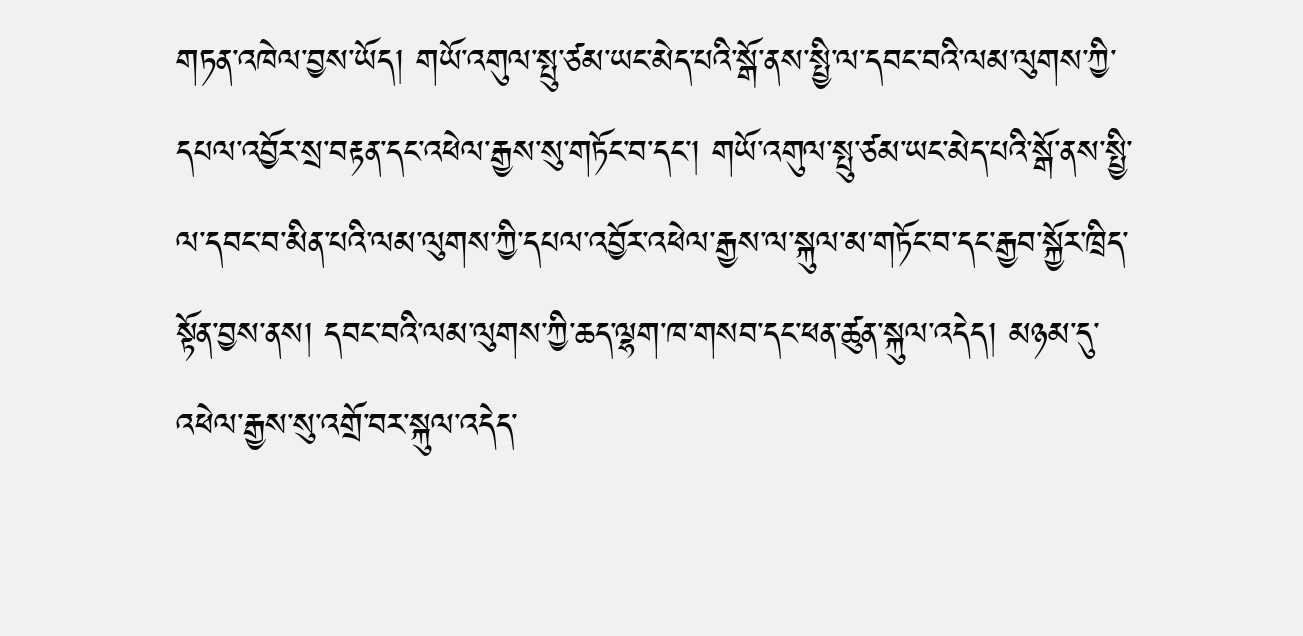གཏན་འཁེལ་བྱས་ཡོད། གཡོ་འགུལ་སྤུ་ཙམ་ཡང་མེད་པའི་སྒོ་ནས་སྤྱི་ལ་དབང་བའི་ལམ་ལུགས་ཀྱི་དཔལ་འབྱོར་སྲ་བརྟན་དང་འཕེལ་རྒྱས་སུ་གཏོང་བ་དང་། གཡོ་འགུལ་སྤུ་ཙམ་ཡང་མེད་པའི་སྒོ་ནས་སྤྱི་ལ་དབང་བ་མིན་པའི་ལམ་ལུགས་ཀྱི་དཔལ་འབྱོར་འཕེལ་རྒྱས་ལ་སྐུལ་མ་གཏོང་བ་དང་རྒྱབ་སྐྱོར་ཁྲིད་སྟོན་བྱས་ནས། དབང་བའི་ལམ་ལུགས་ཀྱི་ཆད་ལྷག་ཁ་གསབ་དང་ཕན་ཚུན་སྐུལ་འདེད། མཉམ་དུ་འཕེལ་རྒྱས་སུ་འགྲོ་བར་སྐུལ་འདེད་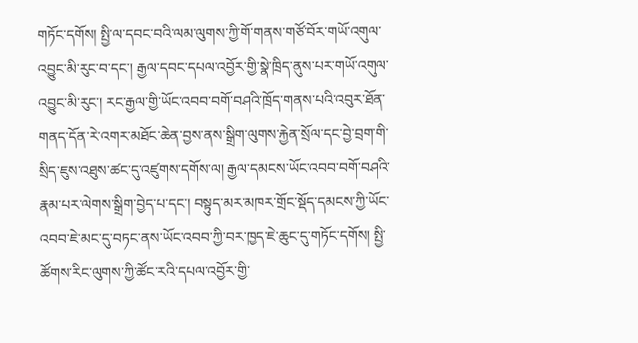གཏོང་དགོས། སྤྱི་ལ་དབང་བའི་ལམ་ལུགས་ཀྱི་གོ་གནས་གཙོ་བོར་གཡོ་འགུལ་འབྱུང་མི་རུང་བ་དང་། རྒྱལ་དབང་དཔལ་འབྱོར་གྱི་སྣེ་ཁྲིད་ནུས་པར་གཡོ་འགུལ་འབྱུང་མི་རུང་། རང་རྒྱལ་གྱི་ཡོང་འབབ་བགོ་བཤའི་ཁྲོད་གནས་པའི་འབུར་ཐོན་གནད་དོན་རེ་འགར་མཐོང་ཆེན་བྱས་ནས་སྒྲིག་ལུགས་རྐྱེན་སྲོལ་དང་བྱེ་བྲག་གི་སྲིད་ཇུས་འཐུས་ཚང་དུ་འཛུགས་དགོས་ལ། རྒྱལ་དམངས་ཡོང་འབབ་བགོ་བཤའི་རྣམ་པར་ལེགས་སྒྲིག་བྱེད་པ་དང་། བསྟུད་མར་མཁར་གྲོང་སྡོད་དམངས་ཀྱི་ཡོང་འབབ་ཇེ་མང་དུ་བཏང་ནས་ཡོང་འབབ་ཀྱི་བར་ཁྱད་ཇེ་ཆུང་དུ་གཏོང་དགོས། སྤྱི་ཚོགས་རིང་ལུགས་ཀྱི་ཚོང་རའི་དཔལ་འབྱོར་གྱི་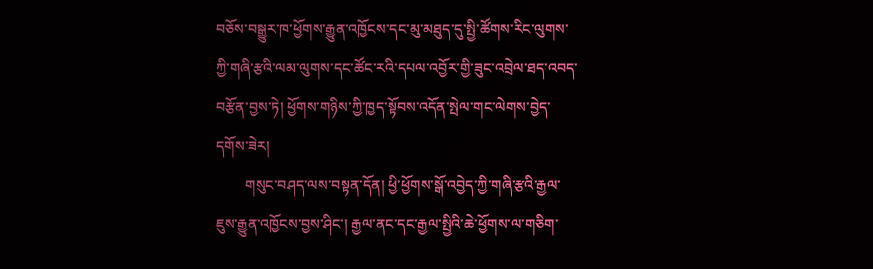བཅོས་བསྒྱུར་ཁ་ཕྱོགས་རྒྱུན་འཁྱོངས་དང་མུ་མཐུད་དུ་སྤྱི་ཚོགས་རིང་ལུགས་ཀྱི་གཞི་རྩའི་ལམ་ལུགས་དང་ཚོང་རའི་དཔལ་འབྱོར་གྱི་ཟུང་འབྲེལ་ཐད་འབད་བརྩོན་བྱས་ཏེ། ཕྱོགས་གཉིས་ཀྱི་ཁྱད་སྟོབས་འདོན་སྤེལ་གང་ལེགས་བྱེད་དགོས་ཟེར།
        གསུང་བཤད་ལས་བསྟན་དོན། ཕྱི་ཕྱོགས་སྒོ་འབྱེད་ཀྱི་གཞི་རྩའི་རྒྱལ་ཇུས་རྒྱུན་འཁྱོངས་བྱས་ཤིང་། རྒྱལ་ནང་དང་རྒྱལ་སྤྱིའི་ཆེ་ཕྱོགས་ལ་གཅིག་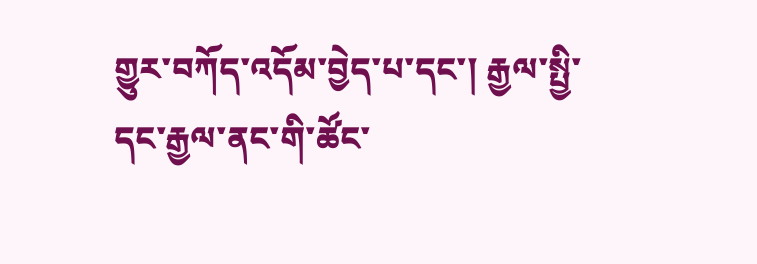གྱུར་བཀོད་འདོམ་བྱེད་པ་དང་། རྒྱལ་སྤྱི་དང་རྒྱལ་ནང་གི་ཚོང་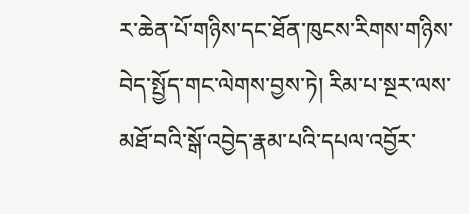ར་ཆེན་པོ་གཉིས་དང་ཐོན་ཁུངས་རིགས་གཉིས་བེད་སྤྱོད་གང་ལེགས་བྱས་ཏེ། རིམ་པ་སྔར་ལས་མཐོ་བའི་སྒོ་འབྱེད་རྣམ་པའི་དཔལ་འབྱོར་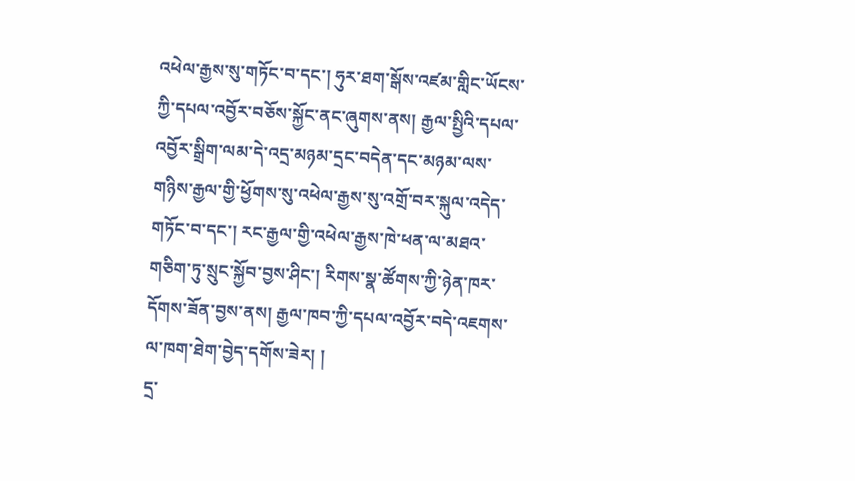འཕེལ་རྒྱས་སུ་གཏོང་བ་དང་། ཧུར་ཐག་སྒོས་འཛམ་གླིང་ཡོངས་ཀྱི་དཔལ་འབྱོར་བཅོས་སྐྱོང་ནང་ཞུགས་ནས། རྒྱལ་སྤྱིའི་དཔལ་འབྱོར་སྒྲིག་ལམ་དེ་འདྲ་མཉམ་དྲང་བདེན་དང་མཉམ་ལས་གཉིས་རྒྱལ་གྱི་ཕྱོགས་སུ་འཕེལ་རྒྱས་སུ་འགྲོ་བར་སྐུལ་འདེད་གཏོང་བ་དང་། རང་རྒྱལ་གྱི་འཕེལ་རྒྱས་ཁེ་ཕན་ལ་མཐའ་གཅིག་ཏུ་སྲུང་སྐྱོབ་བྱས་ཤིང་། རིགས་སྣ་ཚོགས་ཀྱི་ཉེན་ཁར་དོགས་ཟོན་བྱས་ནས། རྒྱལ་ཁབ་ཀྱི་དཔལ་འབྱོར་བདེ་འཇགས་ལ་ཁག་ཐེག་བྱེད་དགོས་ཟེར། །
དྲ་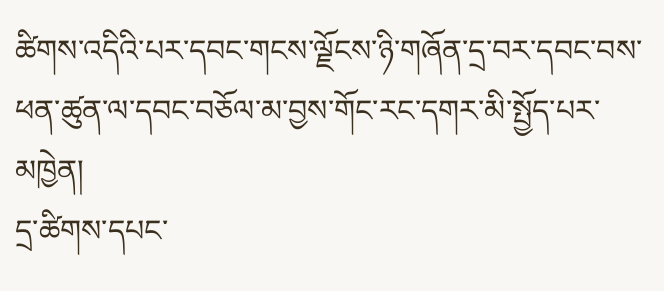ཚིགས་འདིའི་པར་དབང་གངས་ལྗོངས་ཉི་གཞོན་དྲ་བར་དབང་བས་ཕན་ཚུན་ལ་དབང་བཅོལ་མ་བྱས་གོང་རང་དགར་མི་སྤྱོད་པར་མཁྱེན།
དྲ་ཚིགས་དཔང་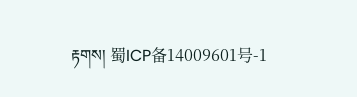རྟགས། 蜀ICP备14009601号-1